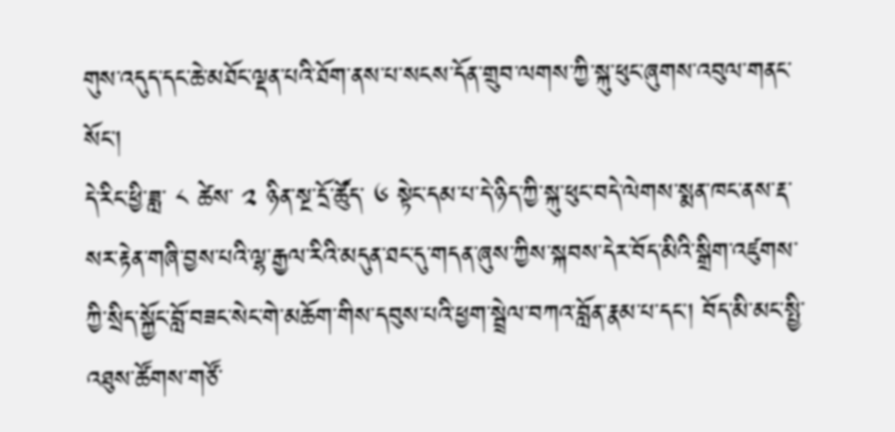གུས་འདུད་དང་ཆེ་མཐོང་ལྡན་པའི་ཐོག་ནས་པ་སངས་དོན་གྲུབ་ལགས་ཀྱི་སྐུ་ཕུང་ཞུགས་འབུལ་གནང་སོང་།
དེ་རིང་ཕྱི་ཟླ་ ༨ ཚེས་ ༢ ཉིན་སྔ་དྲོ་ཚོུད་ ༦ སྟེང་དམ་པ་དེ་ཉིད་ཀྱི་སྐུ་ཕུང་བདེ་ལེགས་སྨན་ཁང་ནས་རྡ་སར་རྟེན་གཞི་བྱས་པའི་ལྷ་རྒྱལ་རིའི་མདུན་ཐང་དུ་གདན་ཞུས་ཀྱིས་སྐབས་དེར་བོད་མིའི་སྒྲིག་འཛུགས་ཀྱི་སྲིད་སྐྱོང་བློ་བཟང་སེང་གེ་མཆོག་གིས་དབུས་པའི་ཕྱག་སྦྲེལ་བཀའ་བློན་རྣམ་པ་དང་། བོད་མི་མང་སྤྱི་འཐུས་ཚོགས་གཙོ་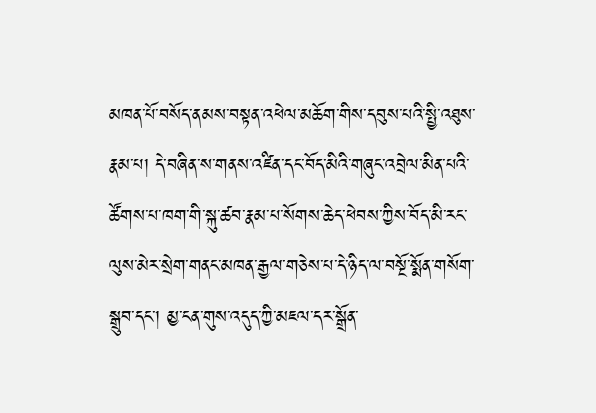མཁན་པོ་བསོད་ནམས་བསྟན་འཕེལ་མཆོག་གིས་དབུས་པའི་སྤྱི་འཐུས་རྣམ་པ། དེ་བཞིན་ས་གནས་འཛིན་དང་བོད་མིའི་གཞུང་འབྲེལ་མིན་པའི་ཚོགས་པ་ཁག་གི་སྐུ་ཚབ་རྣམ་པ་སོགས་ཆེད་ཕེབས་ཀྱིས་བོད་མི་རང་ལུས་མེར་སྲེག་གནང་མཁན་རྒྱལ་གཅེས་པ་དེ་ཉིད་ལ་བསྔོ་སྨོན་གསོག་སྒྲུབ་དང་། མྱ་ངན་གུས་འདུད་ཀྱི་མཇལ་དར་སྒྲོན་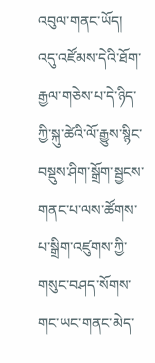འབུལ་གནང་ཡོད། འདུ་འཛོམས་དེའི་ཐོག་རྒྱལ་གཅེས་པ་དེ་ཉིད་ཀྱི་སྐུ་ཚེའི་ལོ་རྒྱུས་སྙིང་བསྡུས་ཤིག་སྒྲོག་སྦྱངས་གནང་པ་ལས་ཚོགས་པ་སྒྲིག་འཛུགས་ཀྱི་གསུང་བཤད་སོགས་གང་ཡང་གནང་མེད་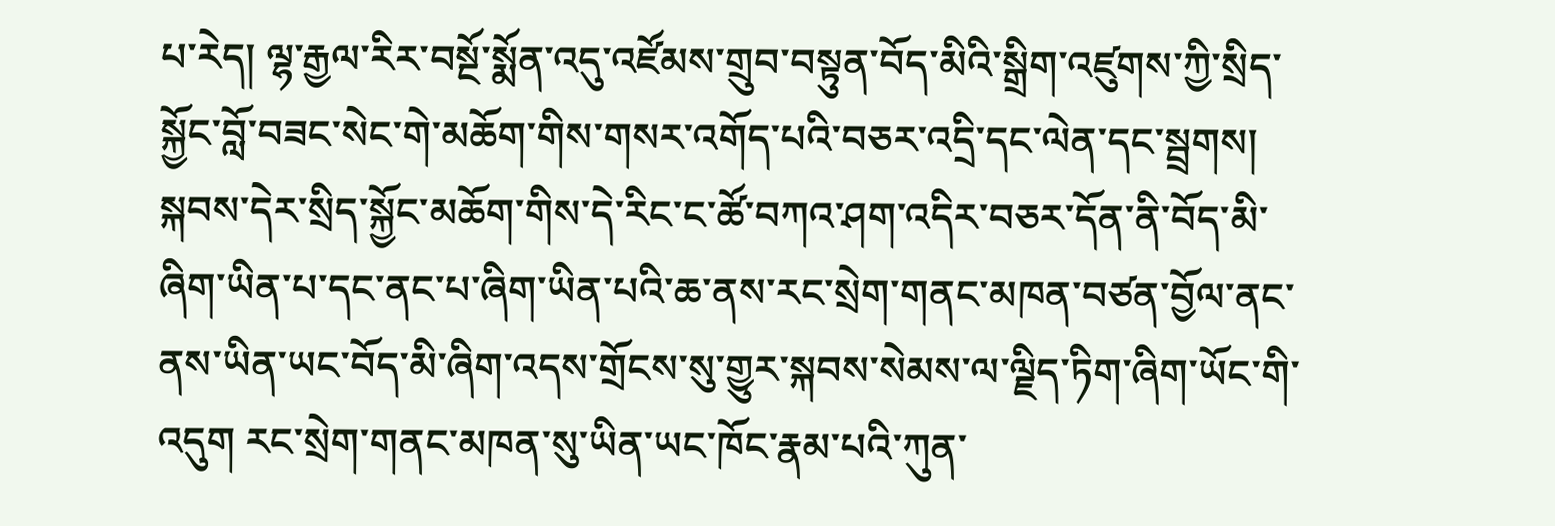པ་རེད། ལྷ་རྒྱལ་རིར་བསྔོ་སྨོན་འདུ་འཛོམས་གྲུབ་བསྟུན་བོད་མིའི་སྒྲིག་འཛུགས་ཀྱི་སྲིད་སྐྱོང་བློ་བཟང་སེང་གེ་མཆོག་གིས་གསར་འགོད་པའི་བཅར་འདྲི་དང་ལེན་དང་སྦྲགས། སྐབས་དེར་སྲིད་སྐྱོང་མཆོག་གིས་དེ་རིང་ང་ཚོ་བཀའ་ཤག་འདིར་བཅར་དོན་ནི་བོད་མི་ཞིག་ཡིན་པ་དང་ནང་པ་ཞིག་ཡིན་པའི་ཆ་ནས་རང་སྲེག་གནང་མཁན་བཙན་བྱོལ་ནང་ནས་ཡིན་ཡང་བོད་མི་ཞིག་འདས་གྲོངས་སུ་གྱུར་སྐབས་སེམས་ལ་ལྗིད་ཏིག་ཞིག་ཡོང་གི་འདུག རང་སྲེག་གནང་མཁན་སུ་ཡིན་ཡང་ཁོང་རྣམ་པའི་ཀུན་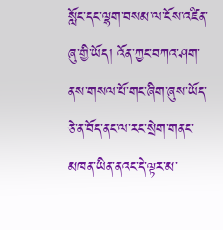སློང་དང་ལྷག་བསམ་ལ་ངོས་འཛིན་ཞུ་གྱི་ཡོད། འོན་ཀྱང་བཀའ་ཤག་ནས་གསལ་པོ་གང་ཞིག་ཞུས་ཡོད་ཅེ་ན་བོད་ནང་ལ་རང་སྲེག་གནང་མཁན་ཡིན་ནའང་དེ་ལྟར་མ་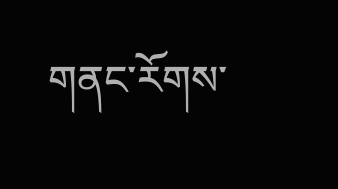གནང་རོགས་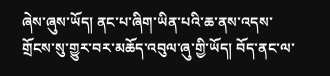ཞེས་ཞུས་ཡོད། ནང་པ་ཞིག་ཡིན་པའི་ཆ་ནས་འདས་གྲོངས་སུ་གྱུར་བར་མཆོད་འབུལ་ཞུ་གྱི་ཡོད། བོད་ནང་ལ་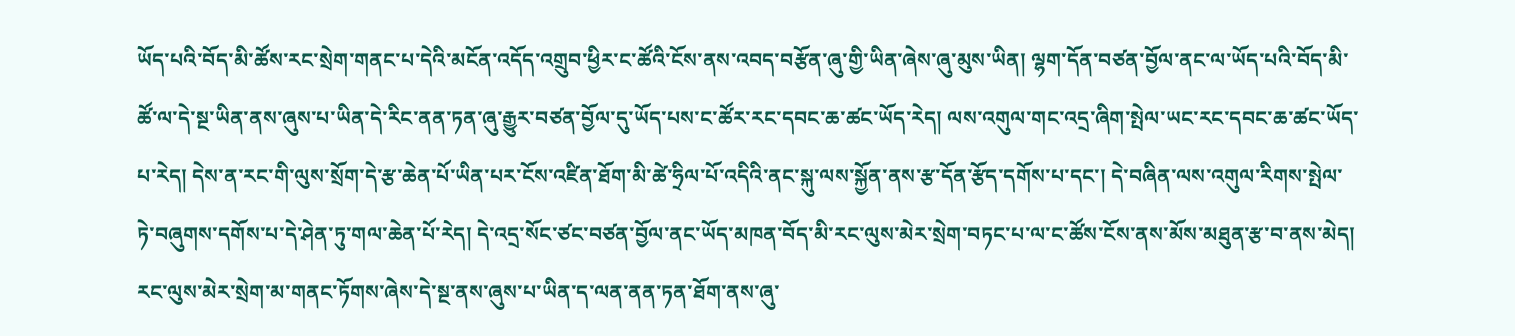ཡོད་པའི་བོད་མི་ཚོས་རང་སྲེག་གནང་པ་དེའི་མངོན་འདོད་འགྲུབ་ཕྱིར་ང་ཚོའི་ངོས་ནས་འབད་བརྩོན་ཞུ་གྱི་ཡིན་ཞེས་ཞུ་མུས་ཡིན། ལྷག་དོན་བཙན་བྱོལ་ནང་ལ་ཡོད་པའི་བོད་མི་ཚོ་ལ་དེ་སྔ་ཡིན་ནས་ཞུས་པ་ཡིན་དེ་རིང་ནན་ཏན་ཞུ་རྒྱུར་བཙན་བྱོལ་དུ་ཡོད་པས་ང་ཚོར་རང་དབང་ཆ་ཚང་ཡོད་རེད། ལས་འགུལ་གང་འདྲ་ཞིག་སྤེལ་ཡང་རང་དབང་ཆ་ཚང་ཡོད་པ་རེད། དེས་ན་རང་གི་ལུས་སྲོག་དེ་རྩ་ཆེན་པོ་ཡིན་པར་ངོས་འཛིན་ཐོག་མི་ཚེ་ཧྲིལ་པོ་འདིའི་ནང་སྐུ་ལས་སྐྱོན་ནས་རྩ་དོན་རྩོད་དགོས་པ་དང་། དེ་བཞིན་ལས་འགུལ་རིགས་སྤེལ་ཏེ་བཞུགས་དགོས་པ་དེ་ཤེན་ཏུ་གལ་ཆེན་པོ་རེད། དེ་འདྲ་སོང་ཙང་བཙན་བྱོལ་ནང་ཡོད་མཁན་བོད་མི་རང་ལུས་མེར་སྲེག་བཏང་པ་ལ་ང་ཚོས་ངོས་ནས་མོས་མཐུན་རྩ་བ་ནས་མེད། རང་ལུས་མེར་སྲེག་མ་གནང་ཏོགས་ཞེས་དེ་སྔ་ནས་ཞུས་པ་ཡིན་ད་ལན་ནན་ཏན་ཐོག་ནས་ཞུ་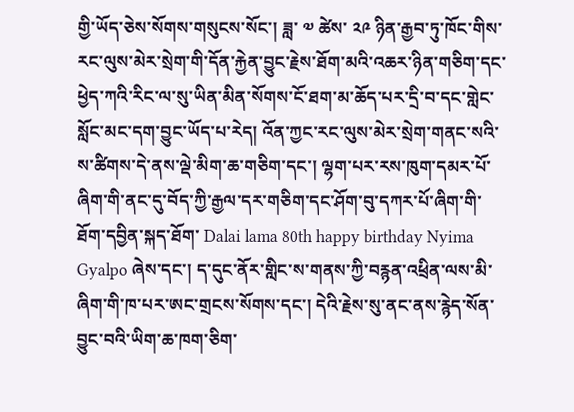གྱི་ཡོད་ཅེས་སོགས་གསུངས་སོང་། ཟླ་ ༧ ཚེས་ ༢༩ ཉིན་རྒྱབ་ཏུ་ཁོང་གིས་རང་ལུས་མེར་སྲེག་གི་དོན་རྐྱེན་བྱུང་རྗེས་ཐོག་མའི་འཆར་ཉིན་གཅིག་དང་ཕྱེད་ཀའི་རིང་ལ་སུ་ཡིན་མིན་སོགས་ངོ་ཐག་མ་ཆོད་པར་དྲི་བ་དང་གླེང་སློང་མང་དག་བྱུང་ཡོད་པ་རེད། འོན་ཀྱང་རང་ལུས་མེར་སྲེག་གནང་སའི་ས་ཚིགས་དེ་ནས་ལྡེ་མིག་ཆ་གཅིག་དང་། ལྷག་པར་རས་ཁུག་དམར་པོ་ཞིག་གི་ནང་དུ་བོད་ཀྱི་རྒྱལ་དར་གཅིག་དང་ཤོག་བུ་དཀར་པོ་ཞིག་གི་ཐོག་དབྱིན་སྐད་ཐོག་ Dalai lama 80th happy birthday Nyima Gyalpo ཞེས་དང་། ད་དུང་ནོར་གླིང་ས་གནས་ཀྱི་བརྙན་འཕྲིན་ལས་མི་ཞིག་གི་ཁ་པར་ཨང་གྲངས་སོགས་དང་། དེའི་རྗེས་སུ་ནང་ནས་རྙེད་སོན་བྱུང་བའི་ཡིག་ཆ་ཁག་ཅིག་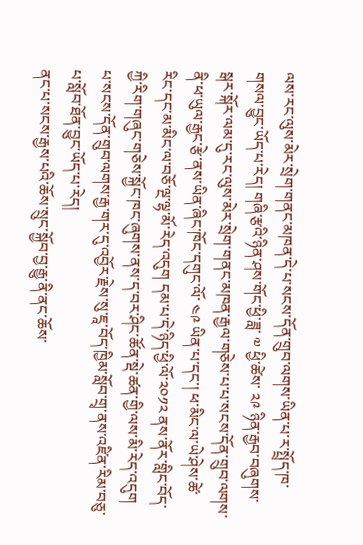ལས་རང་ལུས་མེར་སྲེག་གནང་མཁན་དེ་པ་སངས་དོན་གྲུབ་ལགས་ཡིན་པ་ར་སྤྲོད་ཁ་གསལ་བྱུང་ཡོད་པ་རེད། གཞི་རྩའི་ཉིན་ཤས་གོང་ཕྱི་ཟླ་ ༧ ཕྱི་ཚེས་ ༢༩ ཉིན་རྒྱབ་བཞུགས་སྒར་སྐོར་ལམ་དུ་རང་ལུས་མེར་སྲེག་གནང་མཁན་རྒྱལ་གཅེས་པ་པ་སངས་དོན་གྲུབ་ལགས་ནི་ཕ་ཡུལ་རྒྱང་རྩེ་ནས་ཡིན་ཞིང་ཁོང་དགུང་ལོ་ ༤༩ ཡིན་པ་དང་། ཕ་མིང་ལ་ཡེ་ཤེས་ཚེ་རིང་དང་མ་མིང་ལ་བཅོ་ལྔ་ལྷ་མོ་རེད་འདུག དམ་པ་དེ་ཉིད་ཕྱི་ལོ་༢༠༡༢ ནས་ནོར་གླིང་བོད་ཀྱི་རིག་གཞུང་གཅེས་སྐྱོང་ཁང་ཞུགས་ནས་ད་བར་ཤིང་ཚོན་སྡེ་ཚན་གྱི་ལས་མི་རེད་འདུག པ་སངས་དོན་གྲུབ་ལགས་རྒྱ་གར་དུ་འབྱོར་རྗེས་སུ་ཇཱ་བོད་ཁྱིམ་སློབ་གྲྭ་ནས་འཛིན་རིམ་བཅུ་པ་སློབ་ཐོན་བྱུང་ཡོད་པ་རེད།
ནང་པ་སངས་རྒྱས་པའི་ཆོས་སྲུང་སྐྱོབ་བྱ་རྒྱུ་ནི་ནང་ཆོས་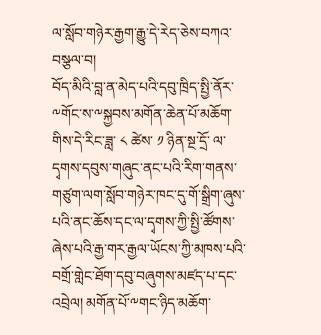ལ་སློབ་གཉེར་རྒྱག་རྒྱུ་དེ་རེད་ཅེས་བཀའ་བསྩལ་བ།
བོད་མིའི་བླ་ན་མེད་པའི་དབུ་ཁྲིད་སྤྱི་ནོར་༸གོང་ས་༸སྐྱབས་མགོན་ཆེན་པོ་མཆོག་གིས་དེ་རིང་ཟླ་ ༨ ཚེས་ ༡ ཉིན་སྔ་དྲོ་ ལ་དྭགས་དབུས་གཞུང་ནང་པའི་རིག་གནས་གཙུག་ལག་སློབ་གཉེར་ཁང་དུ་གོ་སྒྲིག་ཞུས་པའི་ནང་ཆོས་དང་ལ་དྭགས་ཀྱི་སྤྱི་ཚོགས་ཞེས་པའི་རྒྱ་གར་རྒྱལ་ཡོངས་ཀྱི་མཁས་པའི་བགྲོ་གླེང་ཐོག་དབུ་བཞུགས་མཛད་པ་དང་འབྲེལ། མགོན་པོ་༸གང་ཉིད་མཆོག་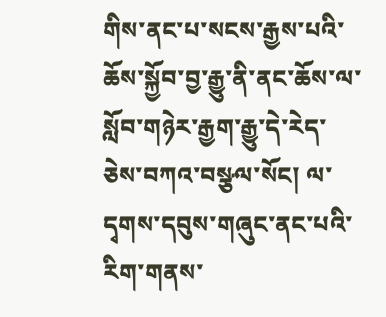གིས་ནང་པ་སངས་རྒྱས་པའི་ཆོས་སྐྱོབ་བྱ་རྒྱུ་ནི་ནང་ཆོས་ལ་སློབ་གཉེར་རྒྱག་རྒྱུ་དེ་རེད་ཅེས་བཀའ་བསྩལ་སོང། ལ་དྭགས་དབུས་གཞུང་ནང་པའི་རིག་གནས་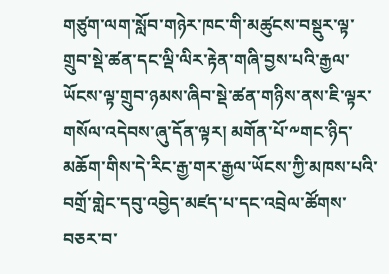གཙུག་ལག་སློབ་གཉེར་ཁང་གི་མཚུངས་བསྡུར་ལྟ་གྲུབ་སྡེ་ཚན་དང་ལྡི་ལིར་རྟེན་གཞི་བྱས་པའི་རྒྱལ་ཡོངས་ལྟ་གྲུབ་ཉམས་ཞིབ་སྡེ་ཚན་གཉིས་ནས་ཇི་ལྟར་གསོལ་འདེབས་ཞུ་དོན་ལྟར། མགོན་པོ་༸གང་ཉིད་མཆོག་གིས་དེ་རིང་རྒྱ་གར་རྒྱལ་ཡོངས་ཀྱི་མཁས་པའི་བགྲོ་གླེང་དབུ་འབྱེད་མཛད་པ་དང་འབྲེལ་ཚོགས་བཅར་བ་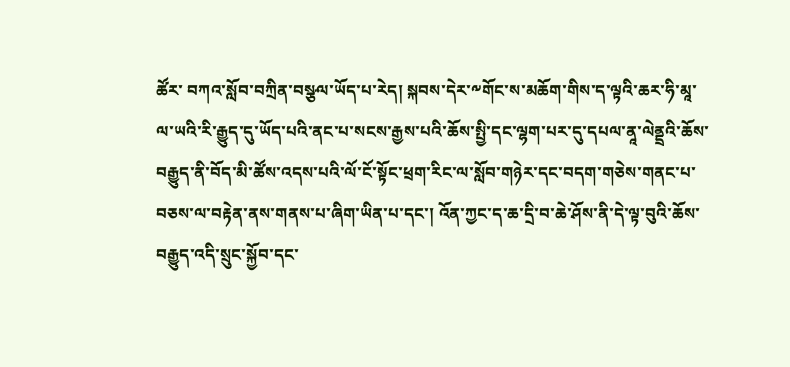ཚོར་ བཀའ་སློབ་བཀྲིན་བསྩལ་ཡོད་པ་རེད། སྐབས་དེར་༸གོང་ས་མཆོག་གིས་ད་ལྟའི་ཆར་ཧི་མཱ་ལ་ཡའི་རི་རྒྱུད་དུ་ཡོད་པའི་ནང་པ་སངས་རྒྱས་པའི་ཆོས་སྤྱི་དང་ལྷག་པར་དུ་དཔལ་ནཱ་ལེནྡྲའི་ཆོས་བརྒྱུད་ནི་བོད་མི་ཚོས་འདས་པའི་ལོ་ངོ་སྟོང་ཕྲག་རིང་ལ་སློབ་གཉེར་དང་བདག་གཅེས་གནང་པ་བཅས་ལ་བརྟེན་ནས་གནས་པ་ཞིག་ཡིན་པ་དང་། འོན་ཀྱང་ད་ཆ་དྲི་བ་ཆེ་ཤོས་ནི་དེ་ལྟ་བུའི་ཆོས་བརྒྱུད་འདི་སྲུང་སྐྱོབ་དང་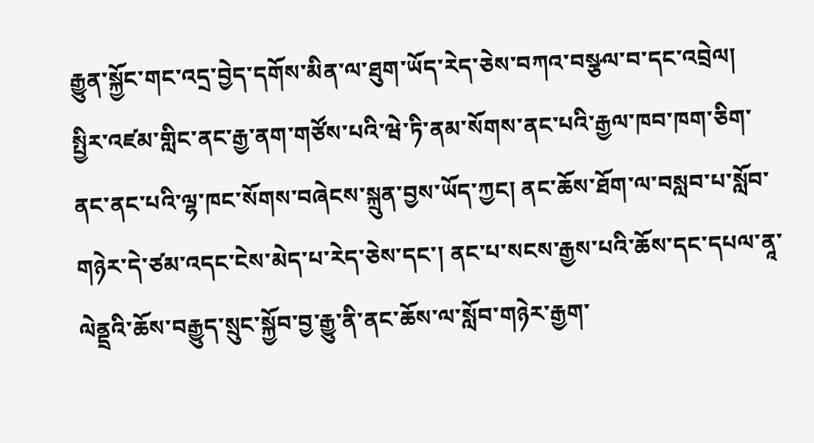རྒྱུན་སྐྱོང་གང་འདྲ་བྱེད་དགོས་མིན་ལ་ཐུག་ཡོད་རེད་ཅེས་བཀའ་བསྩལ་བ་དང་འབྲེལ། སྤྱིར་འཛམ་གླིང་ནང་རྒྱ་ནག་གཙོས་པའི་ཝེ་ཏི་ནམ་སོགས་ནང་པའི་རྒྱལ་ཁབ་ཁག་ཅིག་ནང་ནང་པའི་ལྷ་ཁང་སོགས་བཞེངས་སྐྲུན་བྱས་ཡོད་ཀྱང། ནང་ཆོས་ཐོག་ལ་བསླབ་པ་སློབ་གཉེར་དེ་ཙམ་འདང་ངེས་མེད་པ་རེད་ཅེས་དང་། ནང་པ་སངས་རྒྱས་པའི་ཆོས་དང་དཔལ་ནཱ་ལེནྡྲའི་ཆོས་བརྒྱུད་སྲུང་སྐྱོབ་བྱ་རྒྱུ་ནི་ནང་ཆོས་ལ་སློབ་གཉེར་རྒྱག་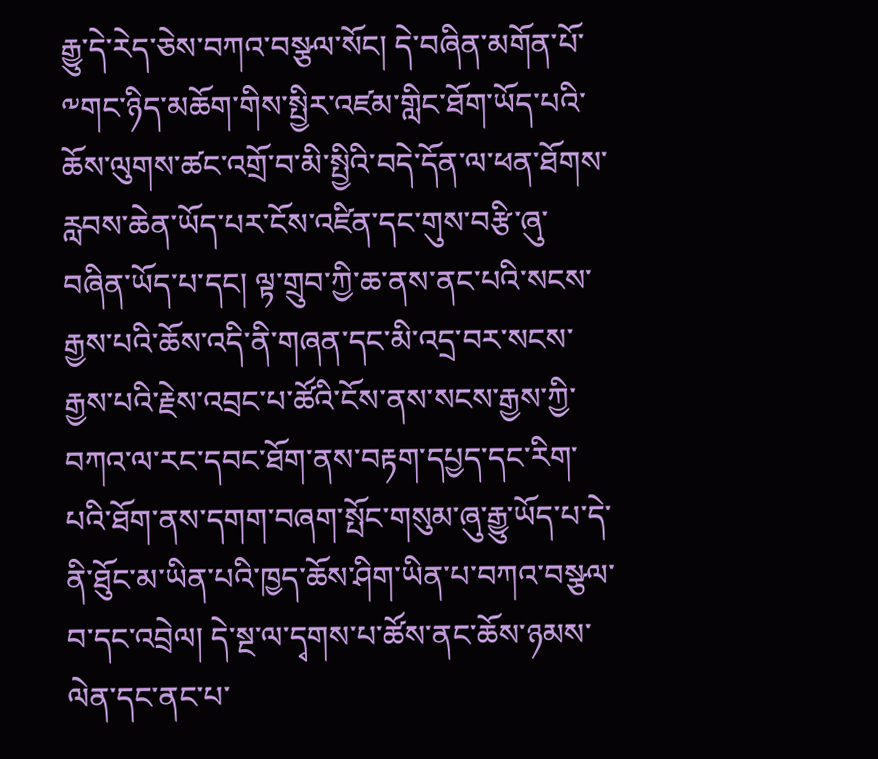རྒྱུ་དེ་རེད་ཅེས་བཀའ་བསྩལ་སོང། དེ་བཞིན་མགོན་པོ་༸གང་ཉིད་མཆོག་གིས་སྤྱིར་འཛམ་གླིང་ཐོག་ཡོད་པའི་ཆོས་ལུགས་ཚང་འགྲོ་བ་མི་སྤྱིའི་བདེ་དོན་ལ་ཕན་ཐོགས་རླབས་ཆེན་ཡོད་པར་ངོས་འཛིན་དང་གུས་བརྩི་ཞུ་བཞིན་ཡོད་པ་དང། ལྟ་གྲུབ་ཀྱི་ཆ་ནས་ནང་པའི་སངས་རྒྱས་པའི་ཆོས་འདི་ནི་གཞན་དང་མི་འདྲ་བར་སངས་རྒྱས་པའི་རྗེས་འབྲང་པ་ཚོའི་ངོས་ནས་སངས་རྒྱས་ཀྱི་བཀའ་ལ་རང་དབང་ཐོག་ནས་བརྟག་དཔྱད་དང་རིག་པའི་ཐོག་ནས་དགག་བཞག་སྤོང་གསུམ་ཞུ་རྒྱུ་ཡོད་པ་དེ་ནི་ཐོུང་མ་ཡིན་པའི་ཁྱད་ཆོས་ཤིག་ཡིན་པ་བཀའ་བསྩལ་བ་དང་འབྲེལ། དེ་སྔ་ལ་དྭགས་པ་ཚོས་ནང་ཆོས་ཉམས་ལེན་དང་ནང་པ་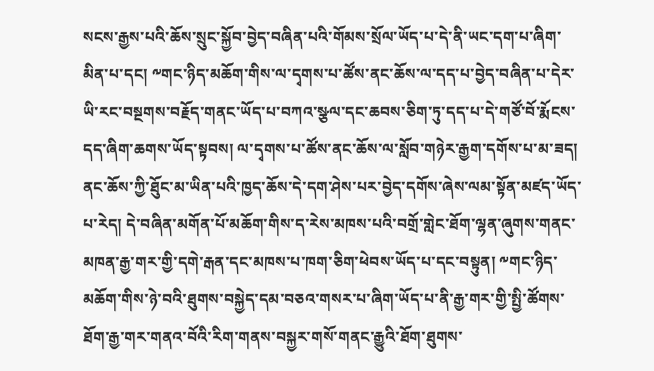སངས་རྒྱས་པའི་ཆོས་སྲུང་སྐྱོབ་བྱེད་བཞིན་པའི་གོམས་སྲོལ་ཡོད་པ་དེ་ནི་ཡང་དག་པ་ཞིག་མིན་པ་དང། ༸གང་ཉིད་མཆོག་གིས་ལ་དྭགས་པ་ཚོས་ནང་ཆོས་ལ་དད་པ་བྱེད་བཞིན་པ་དེར་ཡི་རང་བསྔགས་བརྗོད་གནང་ཡོད་པ་བཀའ་སྩལ་དང་ཆབས་ཅིག་ཏུ་དད་པ་དེ་གཙོ་བོ་རྨོངས་དད་ཞིག་ཆགས་ཡོད་སྟབས། ལ་དྭགས་པ་ཚོས་ནང་ཆོས་ལ་སློབ་གཉེར་རྒྱག་དགོས་པ་མ་ཟད། ནང་ཆོས་ཀྱི་ཐོུང་མ་ཡིན་པའི་ཁྱད་ཆོས་དེ་དག་ཤེས་པར་བྱེད་དགོས་ཞེས་ལམ་སྟོན་མཛད་ཡོད་པ་རེད། དེ་བཞིན་མགོན་པོ་མཆོག་གིས་ད་རེས་མཁས་པའི་བགྲོ་གླེང་ཐོག་ལྷན་ཞུགས་གནང་མཁན་རྒྱ་གར་གྱི་དགེ་རྒན་དང་མཁས་པ་ཁག་ཅིག་ཕེབས་ཡོད་པ་དང་བསྟུན། ༸གང་ཉིད་མཆོག་གིས་ཉེ་བའི་ཐུགས་བསྐྱེད་དམ་བཅའ་གསར་པ་ཞིག་ཡོད་པ་ནི་རྒྱ་གར་གྱི་སྤྱི་ཚོགས་ཐོག་རྒྱ་གར་གནའ་བོའི་རིག་གནས་བསྐྱར་གསོ་གནང་རྒྱུའི་ཐོག་ཐུགས་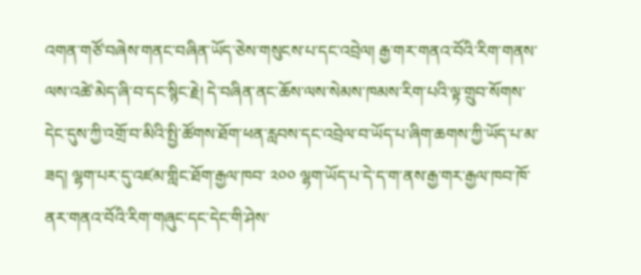འགན་གཙོ་བཞེས་གནང་བཞིན་ཡོད་ཅེས་གསུངས་པ་དང་འབྲེལ། རྒྱ་གར་གནའ་བོའི་རིག་གནས་ལས་འཚེ་མེད་ཞི་བ་དང་སྙིང་རྗེ། དེ་བཞིན་ནང་ཆོས་ལས་སེམས་ཁམས་རིག་པའི་ལྟ་གྲུབ་སོགས་དེང་དུས་ཀྱི་འགྲོ་བ་མིའི་སྤྱི་ཚོགས་ཐོག་ཕན་རླབས་དང་འབྲེལ་བ་ཡོད་པ་ཞིག་ཆགས་ཀྱི་ཡོད་པ་མ་ཟད། ལྷག་པར་དུ་འཛམ་གླིང་ཐོག་རྒྱལ་ཁབ་ ༢༠༠ ལྷག་ཡོད་པ་དེ་ད་ག་ནས་རྒྱ་གར་རྒྱལ་ཁབ་ཁོ་ནར་གནའ་བོའི་རིག་གཞུང་དང་དེང་གི་ཤེས་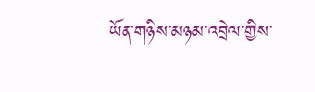ཡོན་གཉིས་མཉམ་འབྲེལ་གྱིས་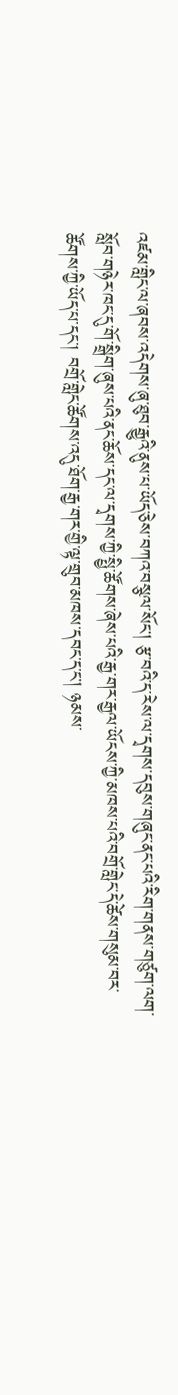འཛམ་གླིང་ལ་ཞབས་འདེགས་ཞུ་ཐུབ་རྒྱུའི་ནུས་པ་ཡོད་ཅེས་བཀའ་བསྩལ་སོང། རྩ་བའི་ད་རེས་ལ་དྭགས་དབུས་གཞུང་ནང་པའི་རིག་གནས་གཙུག་ལག་སློབ་གཉེར་ཁང་དུ་གོ་སྒྲིག་ཞུས་པའི་ནང་ཆོས་དང་ལ་དྭགས་ཀྱི་སྤྱི་ཚོགས་ཞེས་པའི་རྒྱ་གར་རྒྱལ་ཡོངས་ཀྱི་མཁས་པའི་བགྲོ་གླེང་དེ་ཚེས་གསུམ་བར་ཚོགས་ཀྱི་ཡོད་པ་དང་། བགྲོ་གླེང་ཚོགས་འདུ་ཐོག་རྒྱ་གར་གྱི་ལྟ་གྲུབ་མཁས་དབང་ད་ང། ཉམས་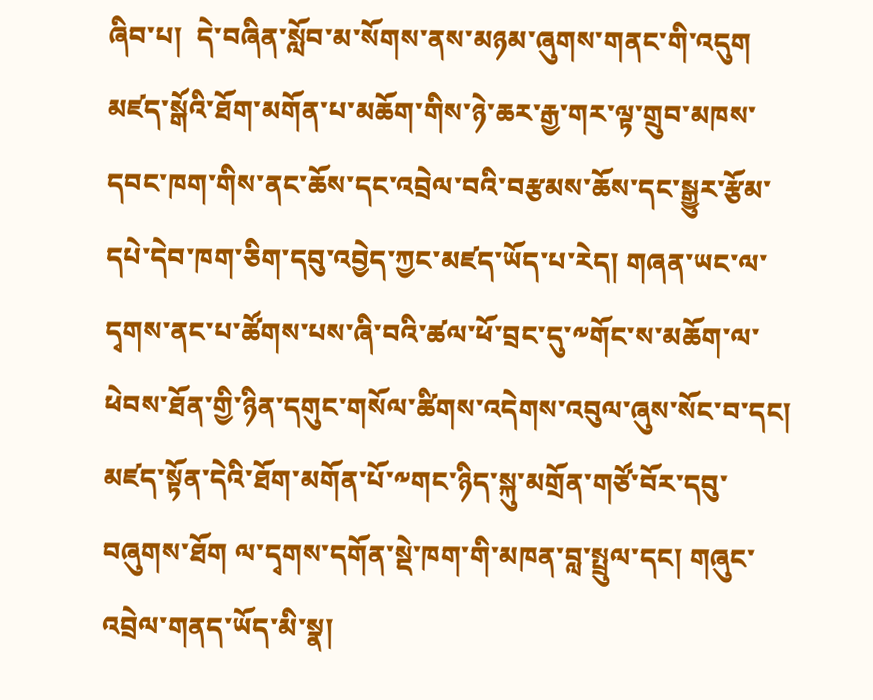ཞིབ་པ།  དེ་བཞིན་སློབ་མ་སོགས་ནས་མཉམ་ཞུགས་གནང་གི་འདུག མཛད་སྒོའི་ཐོག་མགོན་པ་མཆོག་གིས་ཉེ་ཆར་རྒྱ་གར་ལྟ་གྲུབ་མཁས་དབང་ཁག་གིས་ནང་ཆོས་དང་འབྲེལ་བའི་བརྩམས་ཆོས་དང་སྒྱུར་རྩོམ་དཔེ་དེབ་ཁག་ཅིག་དབུ་འབྱེད་ཀྱང་མཛད་ཡོད་པ་རེད། གཞན་ཡང་ལ་དྭགས་ནང་པ་ཚོགས་པས་ཞི་བའི་ཚལ་ཕོ་བྲང་དུ་༸གོང་ས་མཆོག་ལ་ཕེབས་ཐོན་གྱི་ཉིན་དགུང་གསོལ་ཚིགས་འདེགས་འབུལ་ཞུས་སོང་བ་དང། མཛད་སྟོན་དེའི་ཐོག་མགོན་པོ་༸གང་ཉིད་སྐུ་མགྲོན་གཙོ་བོར་དབུ་བཞུགས་ཐོག ལ་དྭགས་དགོན་སྡེ་ཁག་གི་མཁན་བླ་སྤྲུལ་དང། གཞུང་འབྲེལ་གནད་ཡོད་མི་སྣ།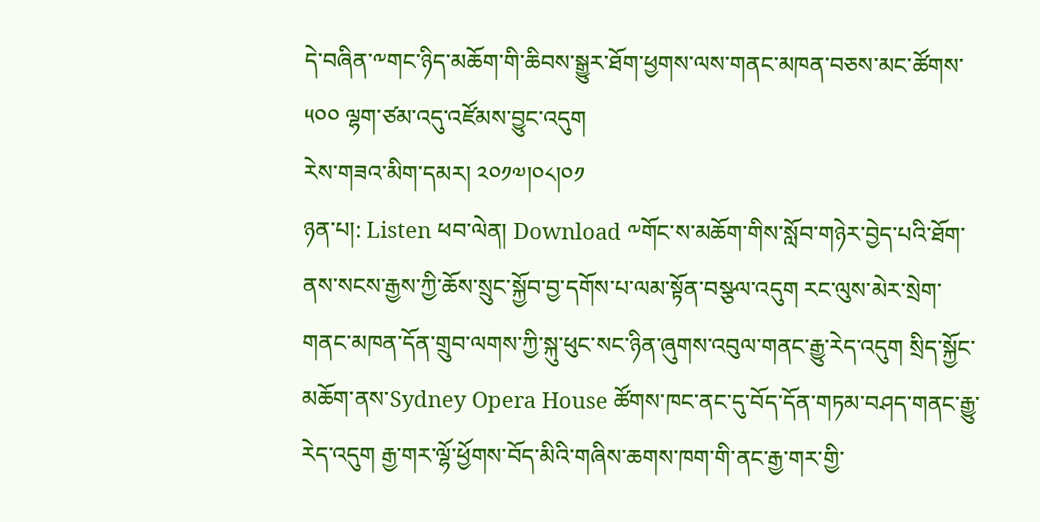དེ་བཞིན་༸གང་ཉིད་མཆོག་གི་ཆིབས་སྒྱུར་ཐོག་ཕྱགས་ལས་གནང་མཁན་བཅས་མང་ཚོགས་ ༥༠༠ ལྷག་ཙམ་འདུ་འཛོམས་བྱུང་འདུག
རེས་གཟའ་མིག་དམར། ༢༠༡༧།༠༨།༠༡
ཉན་པ།: Listen ཕབ་ལེན། Download ༸གོང་ས་མཆོག་གིས་སློབ་གཉེར་བྱེད་པའི་ཐོག་ནས་སངས་རྒྱས་ཀྱི་ཆོས་སྲུང་སྐྱོབ་བྱ་དགོས་པ་ལམ་སྟོན་བསྩལ་འདུག རང་ལུས་མེར་སྲེག་གནང་མཁན་དོན་གྲུབ་ལགས་ཀྱི་སྐུ་ཕུང་སང་ཉིན་ཞུགས་འབུལ་གནང་རྒྱུ་རེད་འདུག སྲིད་སྐྱོང་མཆོག་ནས་Sydney Opera House ཚོགས་ཁང་ནང་དུ་བོད་དོན་གཏམ་བཤད་གནང་རྒྱུ་རེད་འདུག རྒྱ་གར་ལྷོ་ཕྱོགས་བོད་མིའི་གཞིས་ཆགས་ཁག་གི་ནང་རྒྱ་གར་གྱི་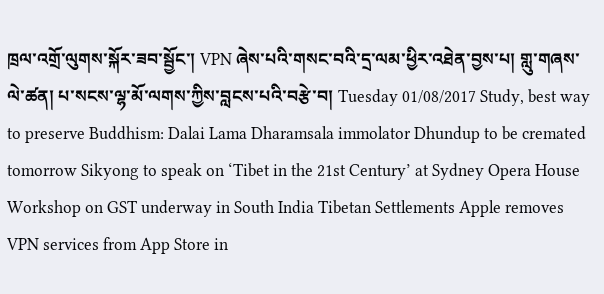ཁྲལ་འགྲོ་ལུགས་སྐོར་ཟབ་སྦྱོང་། VPN ཞེས་པའི་གསང་བའི་དྲ་ལམ་ཕྱིར་འཐེན་བྱས་པ། གླུ་གཞས་ལེ་ཚན། པ་སངས་ལྷ་མོ་ལགས་ཀྱིས་བླངས་པའི་བརྩེ་བ། Tuesday 01/08/2017 Study, best way to preserve Buddhism: Dalai Lama Dharamsala immolator Dhundup to be cremated tomorrow Sikyong to speak on ‘Tibet in the 21st Century’ at Sydney Opera House Workshop on GST underway in South India Tibetan Settlements Apple removes VPN services from App Store in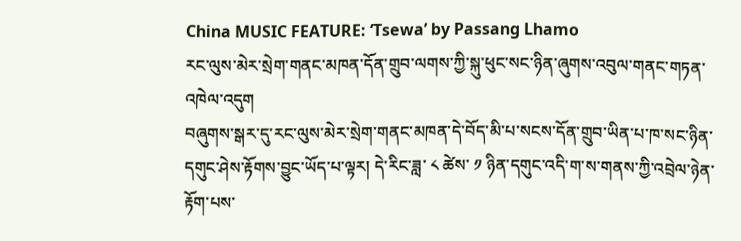China MUSIC FEATURE: ‘Tsewa’ by Passang Lhamo
རང་ལུས་མེར་སྲེག་གནང་མཁན་དོན་གྲུབ་ལགས་ཀྱི་སྐུ་ཕུང་སང་ཉིན་ཞུགས་འབུལ་གནང་གཏན་འཁེལ་འདུག
བཞུགས་སྒར་དུ་རང་ལུས་མེར་སྲེག་གནང་མཁན་དེ་བོད་མི་པ་སངས་དོན་གྲུབ་ཡིན་པ་ཁ་སང་ཉིན་དགུང་ཤེས་རྟོགས་བྱུང་ཡོད་པ་ལྟར། དེ་རིང་ཟླ་ ༨ ཚེས་ ༡ ཉིན་དགུང་འདི་ག་ས་གནས་ཀྱི་འབྲེལ་ཉེན་རྟོག་པས་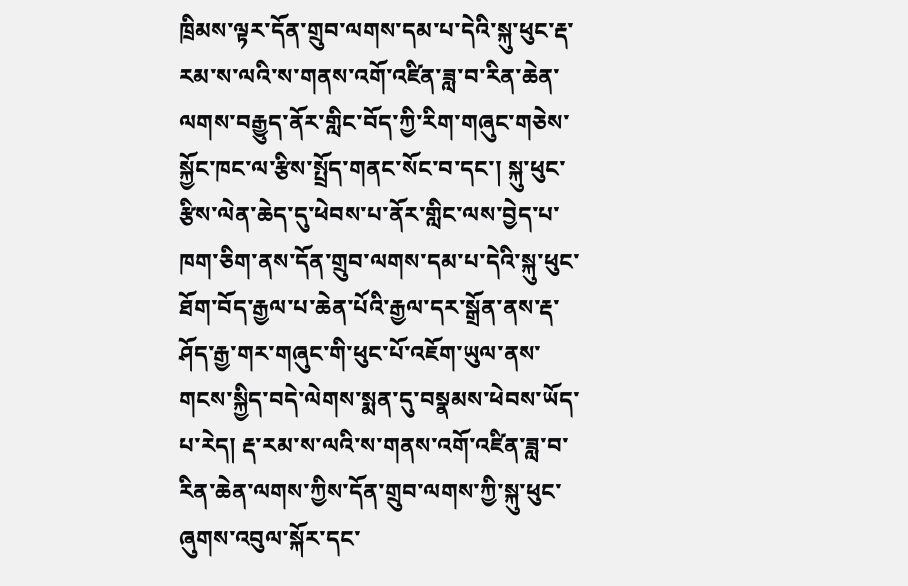ཁྲིམས་ལྟར་དོན་གྲུབ་ལགས་དམ་པ་དེའི་སྐུ་ཕུང་རྡ་རམ་ས་ལའི་ས་གནས་འགོ་འཛིན་ཟླ་བ་རིན་ཆེན་ལགས་བརྒྱུད་ནོར་གླིང་བོད་ཀྱི་རིག་གཞུང་གཅེས་སྐྱོང་ཁང་ལ་རྩིས་སྤྲོད་གནང་སོང་བ་དང་། སྐུ་ཕུང་རྩིས་ལེན་ཆེད་དུ་ཕེབས་པ་ནོར་གླིང་ལས་བྱེད་པ་ཁག་ཅིག་ནས་དོན་གྲུབ་ལགས་དམ་པ་དེའི་སྐུ་ཕུང་ཐོག་བོད་རྒྱལ་པ་ཆེན་པོའི་རྒྱལ་དར་སྒྲོན་ནས་རྡ་ཤོད་རྒྱ་གར་གཞུང་གི་ཕུང་པོ་འཇོག་ཡུལ་ནས་གངས་སྐྱིད་བདེ་ལེགས་སྨན་དུ་བསྣམས་ཕེབས་ཡོད་པ་རེད། རྡ་རམ་ས་ལའི་ས་གནས་འགོ་འཛིན་ཟླ་བ་རིན་ཆེན་ལགས་ཀྱིས་དོན་གྲུབ་ལགས་ཀྱི་སྐུ་ཕུང་ཞུགས་འབུལ་སྐོར་དང་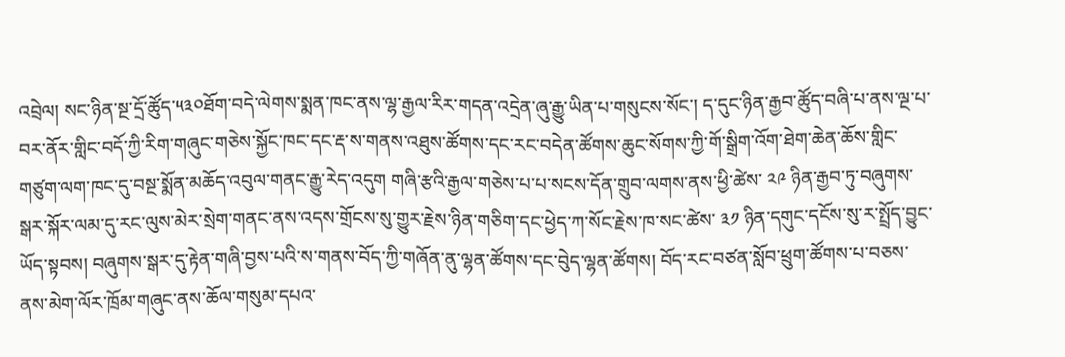འབྲེལ། སང་ཉིན་སྔ་དྲོ་ཚོུད་༥༣༠ཐོག་བདེ་ལེགས་སྨན་ཁང་ནས་ལྷ་རྒྱལ་རིར་གདན་འདྲེན་ཞུ་རྒྱུ་ཡིན་པ་གསུངས་སོང་། ད་དུང་ཉིན་རྒྱབ་ཚོུད་བཞི་པ་ནས་ལྔ་པ་བར་ནོར་གླིང་བདོ་ཀྱི་རིག་གཞུང་གཅེས་སྐྱོང་ཁང་དང་རྡ་ས་གནས་འཐུས་ཚོགས་དང་རང་བདེན་ཚོགས་ཆུང་སོགས་ཀྱི་གོ་སྒྲིག་འོག་ཐེག་ཆེན་ཆོས་གླིང་གཙུག་ལག་ཁང་དུ་བསྔ་སྨོན་མཆོད་འབུལ་གནང་རྒྱུ་རེད་འདུག གཞི་རྩའི་རྒྱལ་གཅེས་པ་པ་སངས་དོན་གྲུབ་ལགས་ནས་ཕྱི་ཚེས་ ༢༩ ཉིན་རྒྱབ་ཏུ་བཞུགས་སྒར་སྐོར་ལམ་དུ་རང་ལུས་མེར་སྲེག་གནང་ནས་འདས་གྲོངས་སུ་གྱུར་རྗེས་ཉིན་གཅིག་དང་ཕྱེད་ཀ་སོང་རྗེས་ཁ་སང་ཚེས་ ༣༡ ཉིན་དགུང་དངོས་སུ་ར་སྤྲོད་བྱུང་ཡོད་སྟབས། བཞུགས་སྒར་དུ་རྟེན་གཞི་བྱས་པའི་ས་གནས་བོད་ཀྱི་གཞོན་ནུ་ལྷན་ཚོགས་དང་བེུད་ལྷན་ཚོགས། བོད་རང་བཙན་སློབ་ཕྲུག་ཚོགས་པ་བཅས་ནས་མེག་ལོར་ཁྲོམ་གཞུང་ནས་ཆོལ་གསུམ་དཔའ་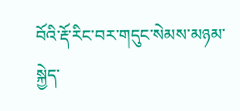བོའི་རྡོ་རིང་བར་གདུང་སེམས་མཉམ་སྐྱེད་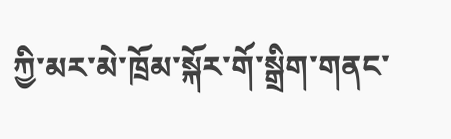ཀྱི་མར་མེ་ཁྲོམ་སྐོར་གོ་སྒྲིག་གནང་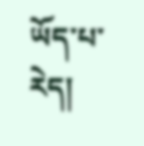ཡོད་པ་རེད།